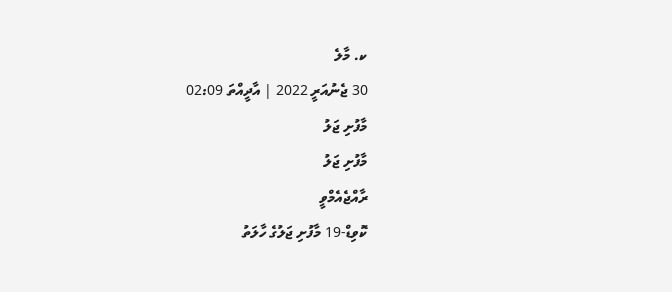ކ. މާލެ
30 ޖެނުއަރީ 2022 | އާދީއްތަ 02:09
މާފުށި ޖަލު
މާފުށި ޖަލު
ރާއްޖެއެމްވީ
ކޮވިޑް-19 މާފުށި ޖަލުގެ ހާލަތު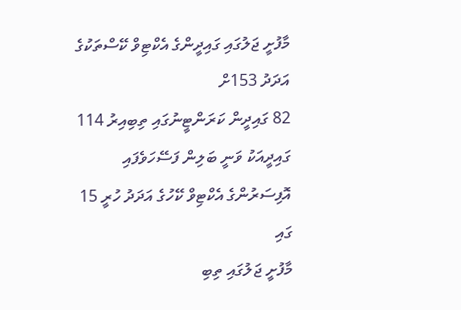މާފުށީ ޖަލުގައި ގައިދީންގެ އެކްޓިވް ކޭސްތަކުގެ އަދަދު 153ށް
82 ގައިދީން ކަރަންޓީނުގައި ތިބިއިރު 114 ގައިދީއަކު ވަނީ ބަލިން ފަސޭހަވެފައި
އޮފިސަރުންގެ އެކްޓިވް ކޭހުގެ އަދަދު ހުރީ 15 ގައި
މާފުށީ ޖަލުގައި ތިބި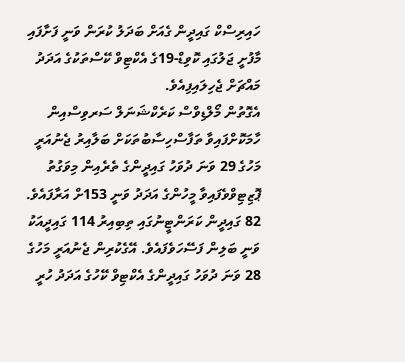ހައިރިސްކް ގައިދީން ގެއަށް ބަދަލު ކުރަން ވަނީ ފަށާފައި
މާފުށީ ޖަލުގައި ކޮވިޑް-19ގެ އެކްޓިވް ކޭސްތަކުގެ އަދަދު މައްޗަށް ޖެހިލައިފިއެވެ.
އެގޮތުން މޯލްޑިވްސް ކަރެކްޝަނަލް ސަރވިސްއިން ހާމަކޮށްފައިވާ ތަފާސްހިސާބުތަކަށް ބަލާއިރު ޖެނުއަރީ މަހުގެ 29 ވަނަ ދުވަހު ގައިދީންގެ ތެރެއިން މިވަގުތު ޕޮޒިޓިވްވެފައިވާ މީހުންގެ އަދަދު ވަނީ 153ށް އަރާފައެވެ. 82 ގައިދީން ކަރަންޓީނުގައި ތިބިއިރު 114 ގައިދީއަކު ވަނީ ބަލިން ފަސޭހަވެފައެވެ. އޭގެކުރިން ޖެނުއަރީ މަހުގެ 28 ވަނަ ދުވަހު ގައިދީންގެ އެކްޓިވް ކޭހުގެ އަދަދު ހުރީ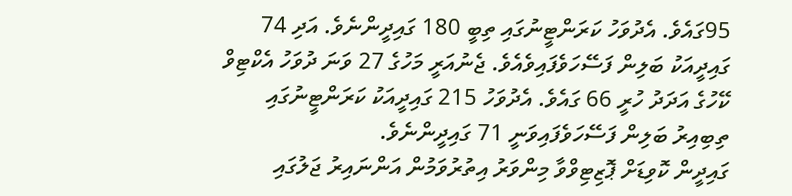95ގައެވެ. އެދުވަހު ކަރަންޓީނުގައި ތިބީ 180 ގައިދީންނެވެ. އަދި 74 ގައިދީއަކު ބަލިން ފަސޭހަވެފައިވެއެވެ. ޖެނުއަރީ މަހުގެ 27 ވަނަ ދުވަހު އެކްޓިވް ކޭހުގެ އަދަދު ހުރީ 66 ގައެވެ. އެދުވަހު 215 ގައިދީއަކު ކަރަންޓީނުގައި ތިބިއިރު ބަލިން ފަސޭހަވެފައިވަނީ 71 ގައިދީންނެވެ.
ގައިދީން ކޮވިޑަށް ޕޮޒިޓިވްވާ މިންވަރު އިތުރުވަމުން އަންނައިރު ޖަލުގައި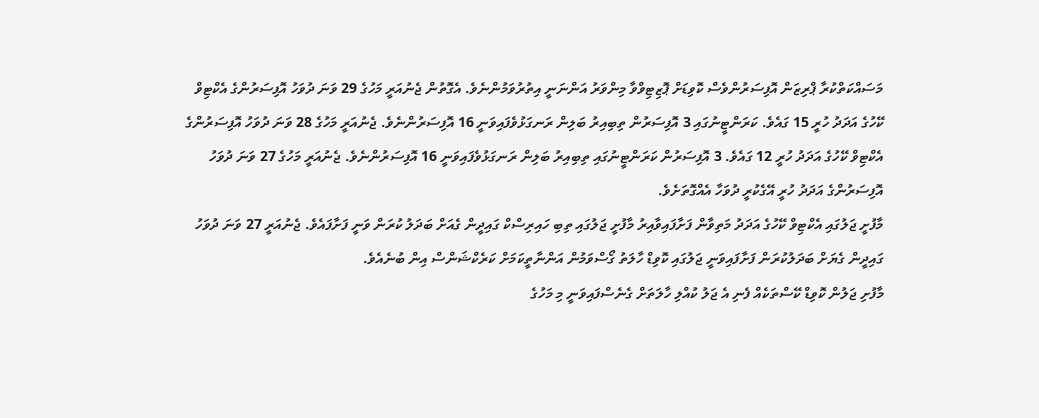މަސައްކަތްކުރާ ޕްރިޒަން އޮފިސަރުންވެސް ކޮވިޑަށް ޕޮޒިޓިވްވާ މިންވަރު އަންނަނީ އިތުރުވަމުންނެވެ. އެގޮތުން ޖެނުއަރީ މަހުގެ 29 ވަނަ ދުވަހު އޮފިސަރުންގެ އެކްޓިވް ކޭހުގެ އަދަދު ހުރީ 15 ގައެވެ. ކަރަންޓީނުގައި 3 އޮފިސަރުން ތިބިއިރު ބަލިން ރަނގަޅުވެފައިވަނީ 16 އޮފިސަރުންނެވެ. ޖެނުއަރީ މަހުގެ 28 ވަނަ ދުވަހު އޮފިސަރުންގެ އެކްޓިވް ކޭހުގެ އަދަދު ހުރީ 12 ގައެވެ. 3 އޮފިސަރުން ކަރަންޓީނުގައި ތިބިއިރު ބަލިން ރަނގަޅުވެފައިވަނީ 16 އޮފިސަރުންނެވެ. ޖެނުއަރީ މަހުގެ 27 ވަނަ ދުވަހު އޮފިސަރުންގެ އަދަދު ހުރީ އޭގެކުރީ ދުވަހާ އެއްގޮތަށެވެ.
މާފުށީ ޖަލުގައި އެކްޓިވް ކޭހުގެ އަދަދު މަތިވާން ފަށާފައިވާއިރު މާފުށީ ޖަލުގައި ތިބި ހައިރިސްކް ގައިދީން ގެއަށް ބަދަލު ކުރަން ވަނީ ފަށާފައެވެ. ޖެނުއަރީ 27 ވަނަ ދުވަހު ގައިދީން ގެޔަށް ބަދަލުކުރަން ފަށާފައިވަނީ ޖަލުގައި ކޮވިޑް ހާލަތު ގޯސްވަމުން އަންނާތީކަމަށް ކަރެކްޝަންސް އިން ބުނެއެވެ.
މާފުށި ޖަލުން ކޮވިޑް ކޭސްތަކެއް ފެނި އެ ޖަލު ކުއްލި ހާލަތަށް ގެނެސްފައިވަނީ މި މަހުގެ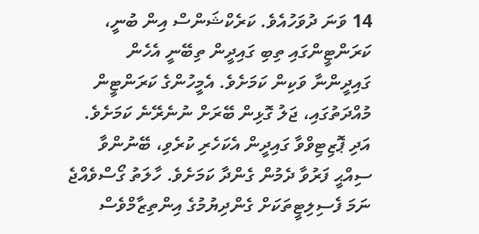14 ވަނަ ދުވަހުއެވެ. ކަރެކްޝަންސް އިން ބުނީ، ކަރަންޓީންގައި ތިބި ގައިދީން ތިބޭނީ އެހެން ގައިދީންނާ ވަކިން ކަމަށެވެ. އެމީހުންގެ ކަރަންޓީން މުއްދަތުގައި، ޖަލު ގޮޅިން ބޭރަށް ނުނެރޭނެ ކަމަށެވެ. އަދި ޕޮޒިޓިވްވާ ގައިދީން އެކަހެރި ކުރެވި، ބޭނުންވާ ސިއްޙީ ފަރުވާ ދެމުން ގެންދާ ކަމަށެވެ. ހާލަތު ގޯސްވެއްޖެ ނަމަ ފެސިލިޓީތަކަށް ގެންދިޔުމުގެ އިންތިޒާމްވެސް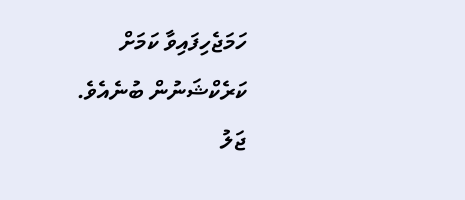ހަމަޖެހިފައިވާ ކަމަށް ކަރެކްޝަނުން ބުނެއެވެ.
ޖަލު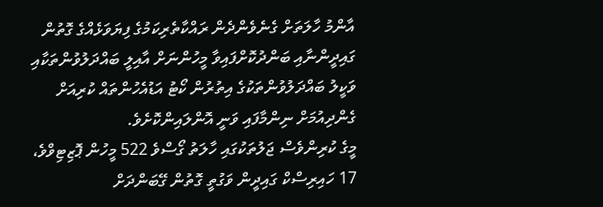އާންމު ހާލަތަށް ގެނެވެންދެން ރައްކާތެރިކަމުގެ ފިޔަވަޅެއްގެ ގޮތުން ގައިދީންނާއި ބަންދުކޮށްފައިވާ މީހުންނަށް އާއިލީ ބައްދަލުވުންތަކާއި ވަކީލު ބައްދަލުވުންތަކުގެ އިތުރުން ކޯޓު އަޑުއެހުންތައް ކުރިއަށް ގެންދިއުމަށް ނިންމާފައި ވަނީ އޮންލައިންކޮށެވެ.
މީގެ ކުރިންވެސް ޖަލުތަކުގައި ހާލަތު ގޯސްވެ 522 މީހުން ޕޮޒިޓިވްވެ، 17 ހައިރިސްކް ގައިދީން ވަގުތީ ގޮތުން ގޭބަންދަށް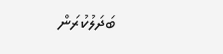ބަދަލުކުރަން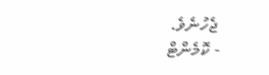ޖެހުނެވެ.
- ކޮމެންޓް